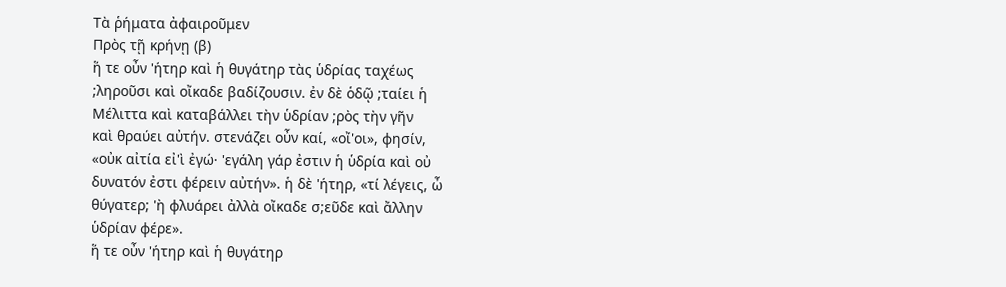Τὰ ῥήματα ἀφαιροῦμεν
Πρὸς τῇ κρήνῃ (β)
ἥ τε οὖν 'ήτηρ καὶ ἡ θυγάτηρ τὰς ὑδρίας ταχέως
;ληροῦσι καὶ οἴκαδε βαδίζουσιν. ἐν δὲ ὁδῷ ;ταίει ἡ
Μέλιττα καὶ καταβάλλει τὴν ὑδρίαν ;ρὸς τὴν γῆν
καὶ θραύει αὐτήν. στενάζει οὖν καί, «οἴ'οι», φησίν,
«οὐκ αἰτία εἰ'ὶ ἐγώ· 'εγάλη γάρ ἐστιν ἡ ὑδρία καὶ οὐ
δυνατόν ἐστι φέρειν αὐτήν». ἡ δὲ 'ήτηρ, «τί λέγεις, ὦ
θύγατερ; 'ὴ φλυάρει ἀλλὰ οἴκαδε σ;εῦδε καὶ ἄλλην
ὑδρίαν φέρε».
ἥ τε οὖν 'ήτηρ καὶ ἡ θυγάτηρ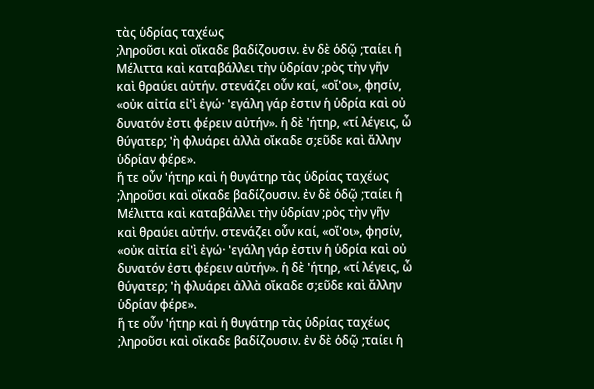τὰς ὑδρίας ταχέως
;ληροῦσι καὶ οἴκαδε βαδίζουσιν. ἐν δὲ ὁδῷ ;ταίει ἡ
Μέλιττα καὶ καταβάλλει τὴν ὑδρίαν ;ρὸς τὴν γῆν
καὶ θραύει αὐτήν. στενάζει οὖν καί, «οἴ'οι», φησίν,
«οὐκ αἰτία εἰ'ὶ ἐγώ· 'εγάλη γάρ ἐστιν ἡ ὑδρία καὶ οὐ
δυνατόν ἐστι φέρειν αὐτήν». ἡ δὲ 'ήτηρ, «τί λέγεις, ὦ
θύγατερ; 'ὴ φλυάρει ἀλλὰ οἴκαδε σ;εῦδε καὶ ἄλλην
ὑδρίαν φέρε».
ἥ τε οὖν 'ήτηρ καὶ ἡ θυγάτηρ τὰς ὑδρίας ταχέως
;ληροῦσι καὶ οἴκαδε βαδίζουσιν. ἐν δὲ ὁδῷ ;ταίει ἡ
Μέλιττα καὶ καταβάλλει τὴν ὑδρίαν ;ρὸς τὴν γῆν
καὶ θραύει αὐτήν. στενάζει οὖν καί, «οἴ'οι», φησίν,
«οὐκ αἰτία εἰ'ὶ ἐγώ· 'εγάλη γάρ ἐστιν ἡ ὑδρία καὶ οὐ
δυνατόν ἐστι φέρειν αὐτήν». ἡ δὲ 'ήτηρ, «τί λέγεις, ὦ
θύγατερ; 'ὴ φλυάρει ἀλλὰ οἴκαδε σ;εῦδε καὶ ἄλλην
ὑδρίαν φέρε».
ἥ τε οὖν 'ήτηρ καὶ ἡ θυγάτηρ τὰς ὑδρίας ταχέως
;ληροῦσι καὶ οἴκαδε βαδίζουσιν. ἐν δὲ ὁδῷ ;ταίει ἡ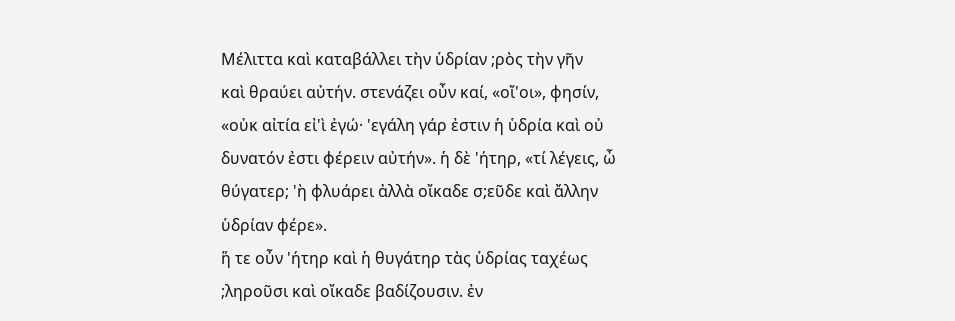Μέλιττα καὶ καταβάλλει τὴν ὑδρίαν ;ρὸς τὴν γῆν
καὶ θραύει αὐτήν. στενάζει οὖν καί, «οἴ'οι», φησίν,
«οὐκ αἰτία εἰ'ὶ ἐγώ· 'εγάλη γάρ ἐστιν ἡ ὑδρία καὶ οὐ
δυνατόν ἐστι φέρειν αὐτήν». ἡ δὲ 'ήτηρ, «τί λέγεις, ὦ
θύγατερ; 'ὴ φλυάρει ἀλλὰ οἴκαδε σ;εῦδε καὶ ἄλλην
ὑδρίαν φέρε».
ἥ τε οὖν 'ήτηρ καὶ ἡ θυγάτηρ τὰς ὑδρίας ταχέως
;ληροῦσι καὶ οἴκαδε βαδίζουσιν. ἐν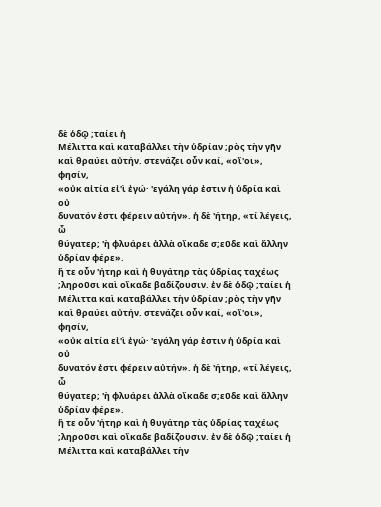δὲ ὁδῷ ;ταίει ἡ
Μέλιττα καὶ καταβάλλει τὴν ὑδρίαν ;ρὸς τὴν γῆν
καὶ θραύει αὐτήν. στενάζει οὖν καί, «οἴ'οι», φησίν,
«οὐκ αἰτία εἰ'ὶ ἐγώ· 'εγάλη γάρ ἐστιν ἡ ὑδρία καὶ οὐ
δυνατόν ἐστι φέρειν αὐτήν». ἡ δὲ 'ήτηρ, «τί λέγεις, ὦ
θύγατερ; 'ὴ φλυάρει ἀλλὰ οἴκαδε σ;εῦδε καὶ ἄλλην
ὑδρίαν φέρε».
ἥ τε οὖν 'ήτηρ καὶ ἡ θυγάτηρ τὰς ὑδρίας ταχέως
;ληροῦσι καὶ οἴκαδε βαδίζουσιν. ἐν δὲ ὁδῷ ;ταίει ἡ
Μέλιττα καὶ καταβάλλει τὴν ὑδρίαν ;ρὸς τὴν γῆν
καὶ θραύει αὐτήν. στενάζει οὖν καί, «οἴ'οι», φησίν,
«οὐκ αἰτία εἰ'ὶ ἐγώ· 'εγάλη γάρ ἐστιν ἡ ὑδρία καὶ οὐ
δυνατόν ἐστι φέρειν αὐτήν». ἡ δὲ 'ήτηρ, «τί λέγεις, ὦ
θύγατερ; 'ὴ φλυάρει ἀλλὰ οἴκαδε σ;εῦδε καὶ ἄλλην
ὑδρίαν φέρε».
ἥ τε οὖν 'ήτηρ καὶ ἡ θυγάτηρ τὰς ὑδρίας ταχέως
;ληροῦσι καὶ οἴκαδε βαδίζουσιν. ἐν δὲ ὁδῷ ;ταίει ἡ
Μέλιττα καὶ καταβάλλει τὴν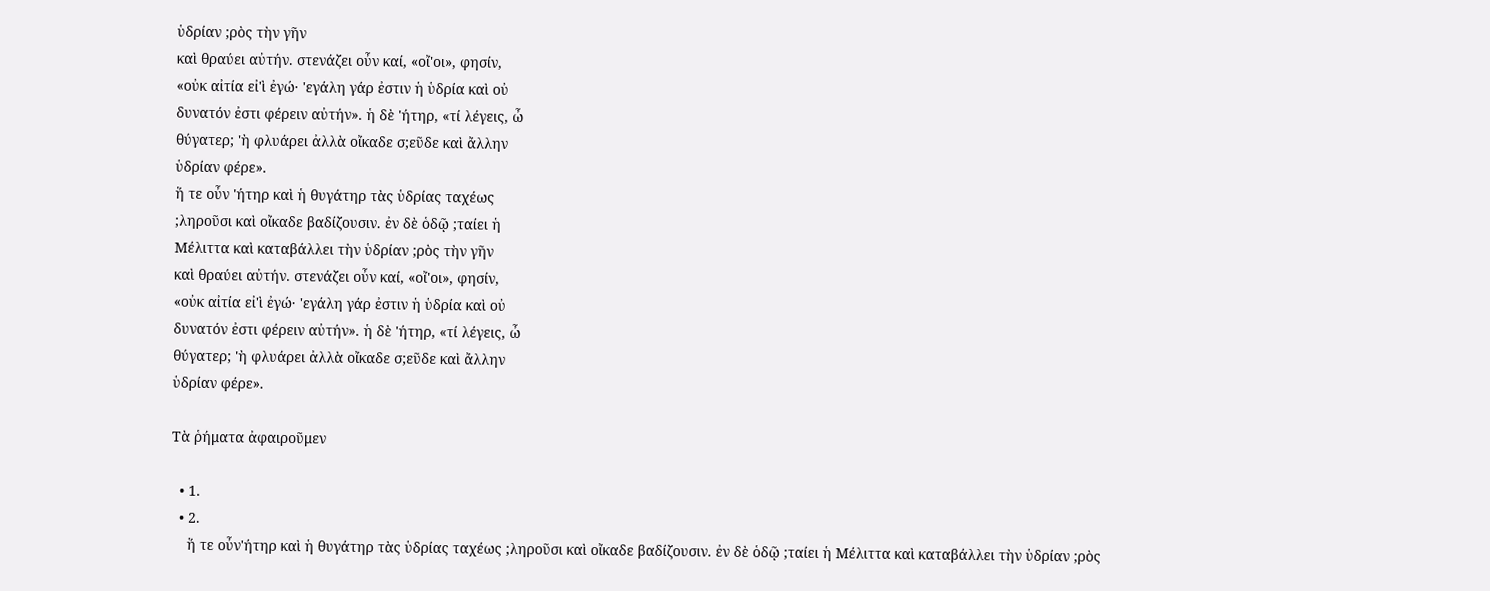ὑδρίαν ;ρὸς τὴν γῆν
καὶ θραύει αὐτήν. στενάζει οὖν καί, «οἴ'οι», φησίν,
«οὐκ αἰτία εἰ'ὶ ἐγώ· 'εγάλη γάρ ἐστιν ἡ ὑδρία καὶ οὐ
δυνατόν ἐστι φέρειν αὐτήν». ἡ δὲ 'ήτηρ, «τί λέγεις, ὦ
θύγατερ; 'ὴ φλυάρει ἀλλὰ οἴκαδε σ;εῦδε καὶ ἄλλην
ὑδρίαν φέρε».
ἥ τε οὖν 'ήτηρ καὶ ἡ θυγάτηρ τὰς ὑδρίας ταχέως
;ληροῦσι καὶ οἴκαδε βαδίζουσιν. ἐν δὲ ὁδῷ ;ταίει ἡ
Μέλιττα καὶ καταβάλλει τὴν ὑδρίαν ;ρὸς τὴν γῆν
καὶ θραύει αὐτήν. στενάζει οὖν καί, «οἴ'οι», φησίν,
«οὐκ αἰτία εἰ'ὶ ἐγώ· 'εγάλη γάρ ἐστιν ἡ ὑδρία καὶ οὐ
δυνατόν ἐστι φέρειν αὐτήν». ἡ δὲ 'ήτηρ, «τί λέγεις, ὦ
θύγατερ; 'ὴ φλυάρει ἀλλὰ οἴκαδε σ;εῦδε καὶ ἄλλην
ὑδρίαν φέρε».

Τὰ ῥήματα ἀφαιροῦμεν

  • 1.
  • 2.
    ἥ τε οὖν'ήτηρ καὶ ἡ θυγάτηρ τὰς ὑδρίας ταχέως ;ληροῦσι καὶ οἴκαδε βαδίζουσιν. ἐν δὲ ὁδῷ ;ταίει ἡ Μέλιττα καὶ καταβάλλει τὴν ὑδρίαν ;ρὸς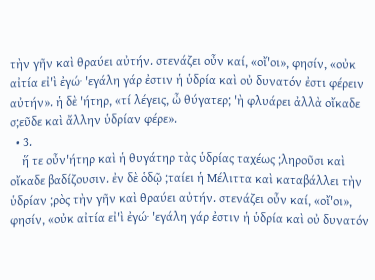τὴν γῆν καὶ θραύει αὐτήν. στενάζει οὖν καί, «οἴ'οι», φησίν, «οὐκ αἰτία εἰ'ὶ ἐγώ· 'εγάλη γάρ ἐστιν ἡ ὑδρία καὶ οὐ δυνατόν ἐστι φέρειν αὐτήν». ἡ δὲ 'ήτηρ, «τί λέγεις, ὦ θύγατερ; 'ὴ φλυάρει ἀλλὰ οἴκαδε σ;εῦδε καὶ ἄλλην ὑδρίαν φέρε».
  • 3.
    ἥ τε οὖν'ήτηρ καὶ ἡ θυγάτηρ τὰς ὑδρίας ταχέως ;ληροῦσι καὶ οἴκαδε βαδίζουσιν. ἐν δὲ ὁδῷ ;ταίει ἡ Μέλιττα καὶ καταβάλλει τὴν ὑδρίαν ;ρὸς τὴν γῆν καὶ θραύει αὐτήν. στενάζει οὖν καί, «οἴ'οι», φησίν, «οὐκ αἰτία εἰ'ὶ ἐγώ· 'εγάλη γάρ ἐστιν ἡ ὑδρία καὶ οὐ δυνατόν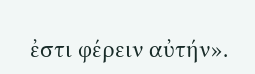ἐστι φέρειν αὐτήν».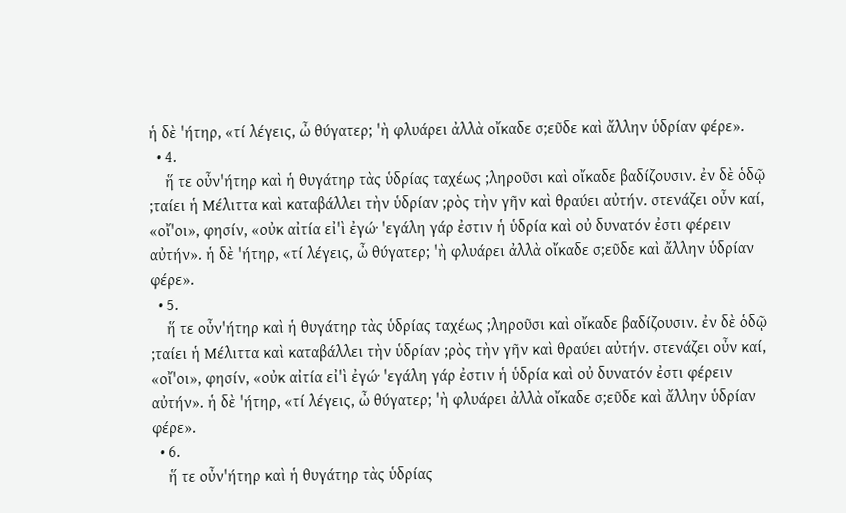ἡ δὲ 'ήτηρ, «τί λέγεις, ὦ θύγατερ; 'ὴ φλυάρει ἀλλὰ οἴκαδε σ;εῦδε καὶ ἄλλην ὑδρίαν φέρε».
  • 4.
    ἥ τε οὖν'ήτηρ καὶ ἡ θυγάτηρ τὰς ὑδρίας ταχέως ;ληροῦσι καὶ οἴκαδε βαδίζουσιν. ἐν δὲ ὁδῷ ;ταίει ἡ Μέλιττα καὶ καταβάλλει τὴν ὑδρίαν ;ρὸς τὴν γῆν καὶ θραύει αὐτήν. στενάζει οὖν καί, «οἴ'οι», φησίν, «οὐκ αἰτία εἰ'ὶ ἐγώ· 'εγάλη γάρ ἐστιν ἡ ὑδρία καὶ οὐ δυνατόν ἐστι φέρειν αὐτήν». ἡ δὲ 'ήτηρ, «τί λέγεις, ὦ θύγατερ; 'ὴ φλυάρει ἀλλὰ οἴκαδε σ;εῦδε καὶ ἄλλην ὑδρίαν φέρε».
  • 5.
    ἥ τε οὖν'ήτηρ καὶ ἡ θυγάτηρ τὰς ὑδρίας ταχέως ;ληροῦσι καὶ οἴκαδε βαδίζουσιν. ἐν δὲ ὁδῷ ;ταίει ἡ Μέλιττα καὶ καταβάλλει τὴν ὑδρίαν ;ρὸς τὴν γῆν καὶ θραύει αὐτήν. στενάζει οὖν καί, «οἴ'οι», φησίν, «οὐκ αἰτία εἰ'ὶ ἐγώ· 'εγάλη γάρ ἐστιν ἡ ὑδρία καὶ οὐ δυνατόν ἐστι φέρειν αὐτήν». ἡ δὲ 'ήτηρ, «τί λέγεις, ὦ θύγατερ; 'ὴ φλυάρει ἀλλὰ οἴκαδε σ;εῦδε καὶ ἄλλην ὑδρίαν φέρε».
  • 6.
    ἥ τε οὖν'ήτηρ καὶ ἡ θυγάτηρ τὰς ὑδρίας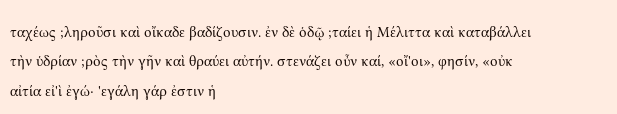ταχέως ;ληροῦσι καὶ οἴκαδε βαδίζουσιν. ἐν δὲ ὁδῷ ;ταίει ἡ Μέλιττα καὶ καταβάλλει τὴν ὑδρίαν ;ρὸς τὴν γῆν καὶ θραύει αὐτήν. στενάζει οὖν καί, «οἴ'οι», φησίν, «οὐκ αἰτία εἰ'ὶ ἐγώ· 'εγάλη γάρ ἐστιν ἡ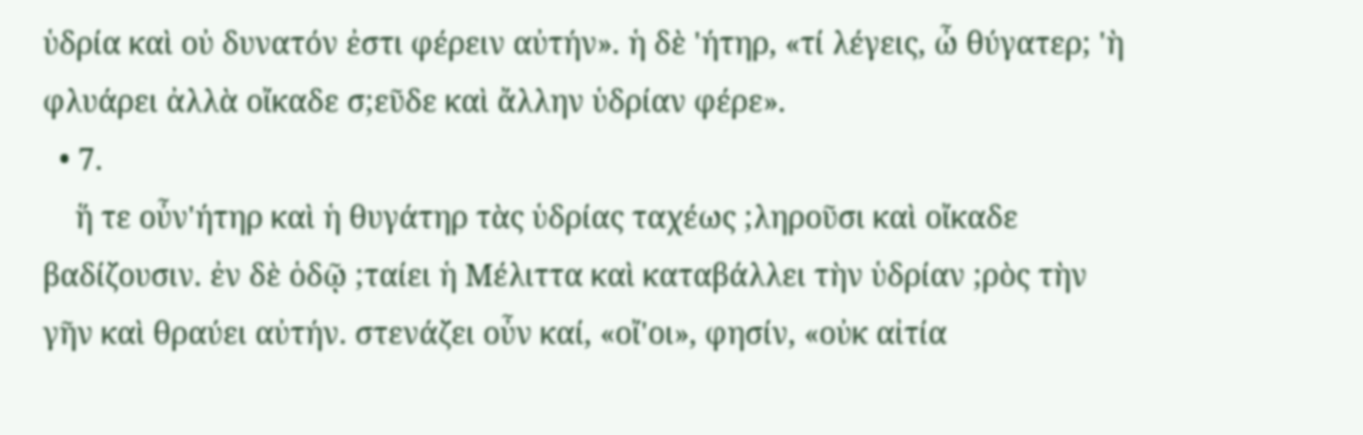ὑδρία καὶ οὐ δυνατόν ἐστι φέρειν αὐτήν». ἡ δὲ 'ήτηρ, «τί λέγεις, ὦ θύγατερ; 'ὴ φλυάρει ἀλλὰ οἴκαδε σ;εῦδε καὶ ἄλλην ὑδρίαν φέρε».
  • 7.
    ἥ τε οὖν'ήτηρ καὶ ἡ θυγάτηρ τὰς ὑδρίας ταχέως ;ληροῦσι καὶ οἴκαδε βαδίζουσιν. ἐν δὲ ὁδῷ ;ταίει ἡ Μέλιττα καὶ καταβάλλει τὴν ὑδρίαν ;ρὸς τὴν γῆν καὶ θραύει αὐτήν. στενάζει οὖν καί, «οἴ'οι», φησίν, «οὐκ αἰτία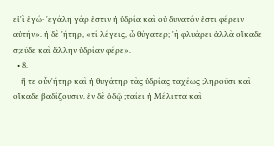εἰ'ὶ ἐγώ· 'εγάλη γάρ ἐστιν ἡ ὑδρία καὶ οὐ δυνατόν ἐστι φέρειν αὐτήν». ἡ δὲ 'ήτηρ, «τί λέγεις, ὦ θύγατερ; 'ὴ φλυάρει ἀλλὰ οἴκαδε σ;εῦδε καὶ ἄλλην ὑδρίαν φέρε».
  • 8.
    ἥ τε οὖν'ήτηρ καὶ ἡ θυγάτηρ τὰς ὑδρίας ταχέως ;ληροῦσι καὶ οἴκαδε βαδίζουσιν. ἐν δὲ ὁδῷ ;ταίει ἡ Μέλιττα καὶ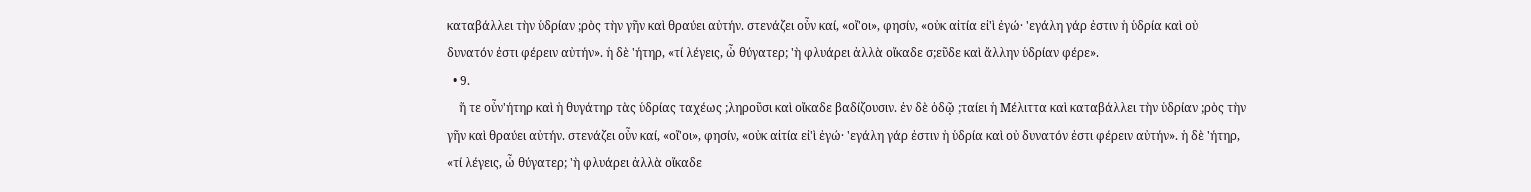καταβάλλει τὴν ὑδρίαν ;ρὸς τὴν γῆν καὶ θραύει αὐτήν. στενάζει οὖν καί, «οἴ'οι», φησίν, «οὐκ αἰτία εἰ'ὶ ἐγώ· 'εγάλη γάρ ἐστιν ἡ ὑδρία καὶ οὐ δυνατόν ἐστι φέρειν αὐτήν». ἡ δὲ 'ήτηρ, «τί λέγεις, ὦ θύγατερ; 'ὴ φλυάρει ἀλλὰ οἴκαδε σ;εῦδε καὶ ἄλλην ὑδρίαν φέρε».
  • 9.
    ἥ τε οὖν'ήτηρ καὶ ἡ θυγάτηρ τὰς ὑδρίας ταχέως ;ληροῦσι καὶ οἴκαδε βαδίζουσιν. ἐν δὲ ὁδῷ ;ταίει ἡ Μέλιττα καὶ καταβάλλει τὴν ὑδρίαν ;ρὸς τὴν γῆν καὶ θραύει αὐτήν. στενάζει οὖν καί, «οἴ'οι», φησίν, «οὐκ αἰτία εἰ'ὶ ἐγώ· 'εγάλη γάρ ἐστιν ἡ ὑδρία καὶ οὐ δυνατόν ἐστι φέρειν αὐτήν». ἡ δὲ 'ήτηρ, «τί λέγεις, ὦ θύγατερ; 'ὴ φλυάρει ἀλλὰ οἴκαδε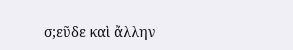σ;εῦδε καὶ ἄλλην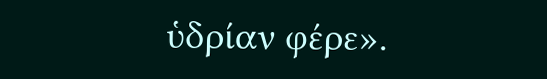ὑδρίαν φέρε».